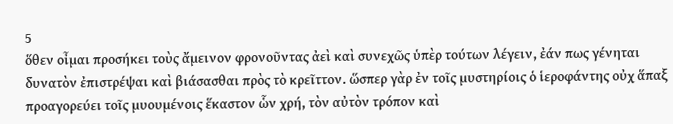5
ὅθεν οἶμαι προσήκει τοὺς ἄμεινον φρονοῦντας ἀεὶ καὶ συνεχῶς ὑπὲρ τούτων λέγειν, ἐάν πως γένηται δυνατὸν ἐπιστρέψαι καὶ βιάσασθαι πρὸς τὸ κρεῖττον. ὥσπερ γὰρ ἐν τοῖς μυστηρίοις ὁ ἱεροφάντης οὐχ ἅπαξ προαγορεύει τοῖς μυουμένοις ἕκαστον ὧν χρή, τὸν αὐτὸν τρόπον καὶ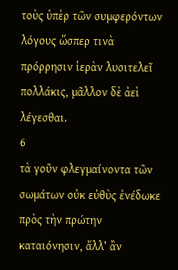τοὺς ὑπὲρ τῶν συμφερόντων λόγους ὥσπερ τινὰ πρόρρησιν ἱερὰν λυσιτελεῖ πολλάκις, μᾶλλον δὲ ἀεὶ λέγεσθαι.
6
τὰ γοῦν φλεγμαίνοντα τῶν σωμάτων οὐκ εὐθὺς ἐνέδωκε πρὸς τὴν πρώτην καταιόνησιν, ἄλλ’ ἂν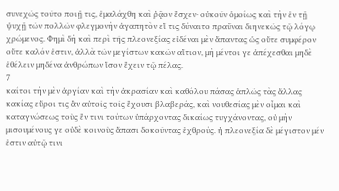συνεχῶς τοῦτο ποιῇ τις, ἐμαλάχθη καὶ ῥᾷον ἔσχεν· οὐκοῦν ὁμοίως καὶ τὴν ἐν τῇ ψυχῇ τῶν πολλῶν φλεγμονὴν ἀγαπητὸν εἴ τις δύναιτο πραϋναι διηνεκῶς τῷ λόγῳ χρώμενος. Φημὶ δὴ καὶ περὶ τῆς πλεονεξίας εἰδέναι μὲν ἅπαντας ὡς οὔτε συμφέρον οὔτε καλόν ἐστιν, ἀλλὰ τῶν μεγίστων κακῶν αἴτιον, μὴ μέντοι γε ἀπέχεσθαι μηδὲ ἐθέλειν μηδένα ἀνθρώπων ἴσον ἔχειν τῷ πέλας.
7
καίτοι τὴν μὲν ἀργίαν καὶ τὴν ἀκρασίαν καὶ καθόλου πάσας ἁπλῶς τὰς ἄλλας κακίας εὕροι τις ἂν αὐτοῖς τοῖς ἔχουσι βλαβεράς, καὶ νουθεσίας μὲν οἶμαι καὶ καταγνώσεως τοὺς ἔν τινι τούτων ὑπάρχοντας δικαίως τυγχάνοντας, οὐ μὴν μισουμένους γε οὐδὲ κοινοὺς ἅπασι δοκοῦντας ἐχθρούς. ἡ πλεονεξία δὲ μέγιστον μέν ἐστιν αὐτῷ τινι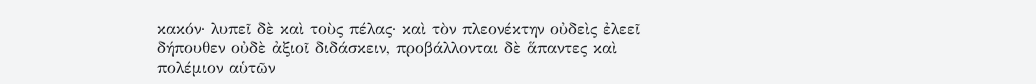κακόν· λυπεῖ δὲ καὶ τοὺς πέλας· καὶ τὸν πλεονέκτην οὐδεὶς ἐλεεῖ δήπουθεν οὐδὲ ἀξιοῖ διδάσκειν, προβάλλονται δὲ ἅπαντες καὶ πολέμιον αὑτῶν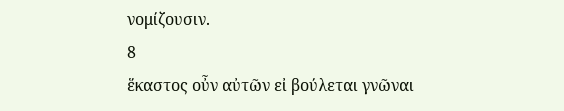νομίζουσιν.
8
ἕκαστος οὖν αὐτῶν εἰ βούλεται γνῶναι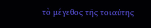τὸ μέγεθος τῆς τοιαύτης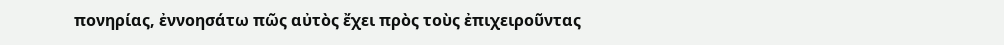πονηρίας, ἐννοησάτω πῶς αὐτὸς ἔχει πρὸς τοὺς ἐπιχειροῦντας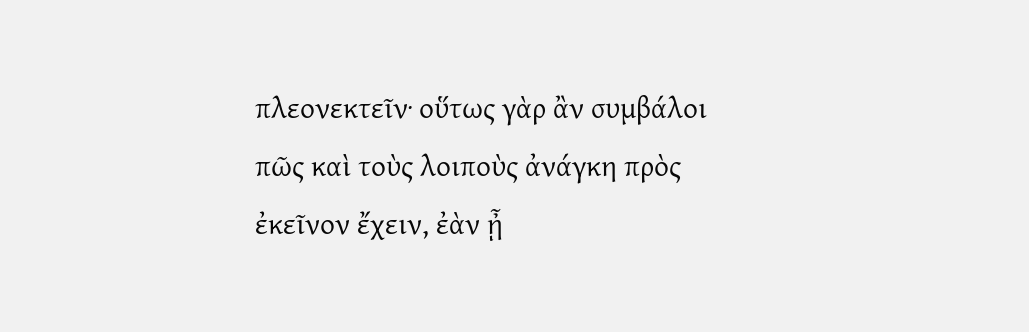πλεονεκτεῖν· οὕτως γὰρ ἂν συμβάλοι πῶς καὶ τοὺς λοιποὺς ἀνάγκη πρὸς ἐκεῖνον ἔχειν, ἐὰν ᾖ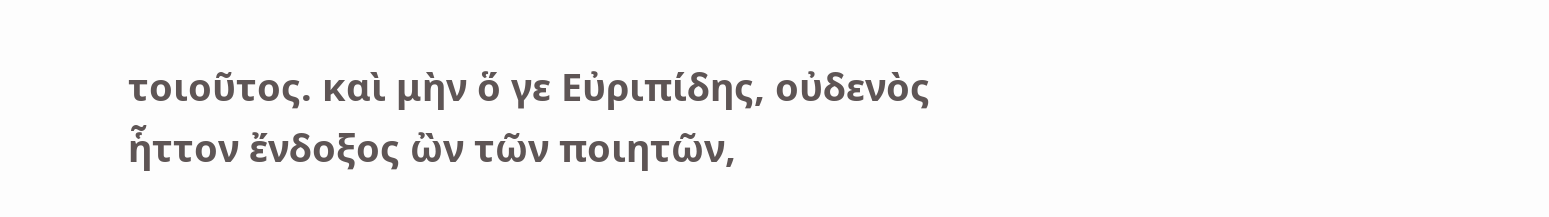τοιοῦτος. καὶ μὴν ὅ γε Εὐριπίδης, οὐδενὸς ἧττον ἔνδοξος ὢν τῶν ποιητῶν,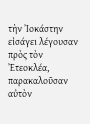τὴν Ἰοκάστην εἰσάγει λέγουσαν πρὸς τὸν Ἐτεοκλέα, παρακαλοῦσαν αὐτὸν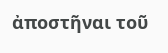ἀποστῆναι τοῦ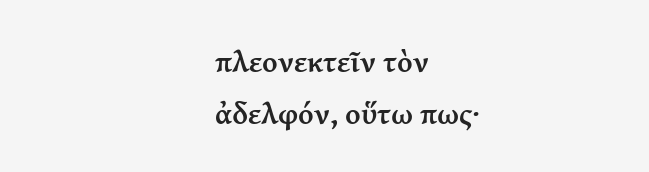πλεονεκτεῖν τὸν ἀδελφόν, οὕτω πως·